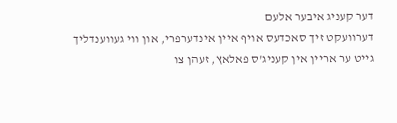דער קעניג איבער אלעם
דערוועקט זיך סאכדעס אויף איין אינדערפרי, און ווי געווענדליך גייט ער אריין אין קעניג'ס פאלאץ, זעהן צו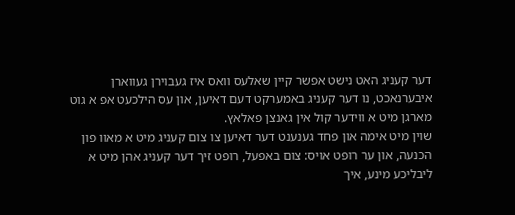דער קעניג האט נישט אפשר קיין שאלעס וואס איז געבוירן געווארן איבערנאכט, נו דער קעניג באמערקט דעם דאיען, און עס הילכעט אפ א גוט מארגן מיט א ווידער קול אין גאנצן פאלאץ.
שוין מיט אימה און פחד גענענט דער דאיען צו צום קעניג מיט א מאוו פון הכנעה, און ער רופט אויס: צום באפעל, רופט זיך דער קעניג אהן מיט א ליבליכע מינע, איך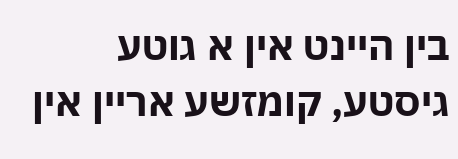בין היינט אין א גוטע גיסטע, קומזשע אריין אין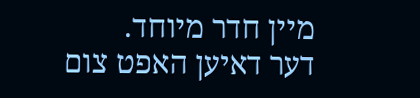מיין חדר מיוחד.
דער דאיען האפט צום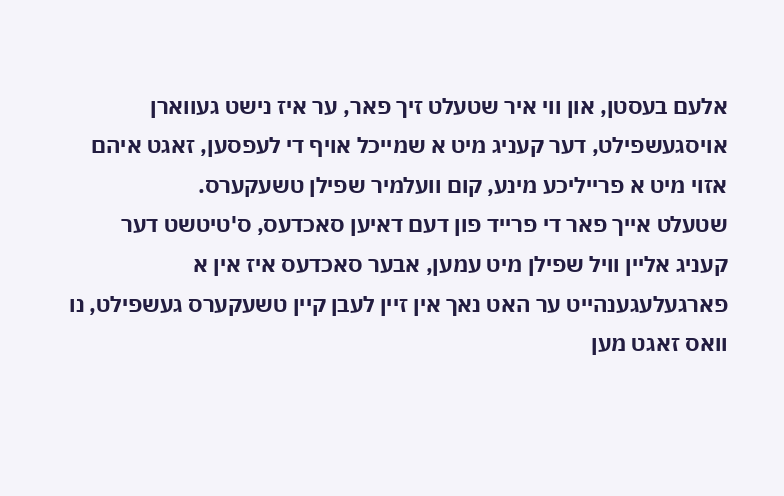אלעם בעסטן, און ווי איר שטעלט זיך פאר, ער איז נישט געווארן אויסגעשפילט, דער קעניג מיט א שמייכל אויף די לעפסען, זאגט איהם אזוי מיט א פרייליכע מינע, קום וועלמיר שפילן טשעקערס.
שטעלט אייך פאר די פרייד פון דעם דאיען סאכדעס, ס'טיטשט דער קעניג אליין וויל שפילן מיט עמען, אבער סאכדעס איז אין א פארגעלעגענהייט ער האט נאך אין זיין לעבן קיין טשעקערס געשפילט, נו וואס זאגט מען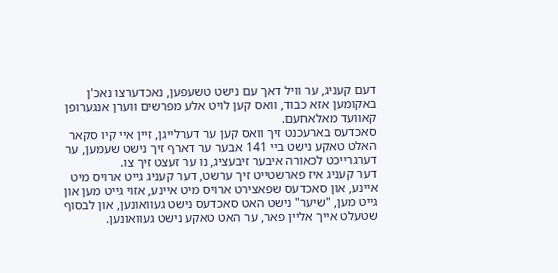דעם קעניג, ער וויל דאך עם נישט טשעפען, נאכדערצו נאכ'ן באקומען אזא כבוד, וואס קען לויט אלע מפרשים ווערן אנגערופן קאוועד מאלאחעם.
סאכדעס בארעכנט זיך וואס קען ער דערלייגן, זיין איי קיו סקאר האלט טאקע נישט ביי 141 אבער ער דארף זיך נישט שעמען, ער דערגרייכט לכאורה איבער זיבעציג, נו ער זעצט זיך צו.
דער קעניג איז פארשטייט זיך ערשט, דער קעניג גייט ארויס מיט איינע, און סאכדעס שפאצירט ארויס מיט איינע, אזוי גייט מען און גייט מען, "שיער" נישט האט סאכדעס נישט געוואונען, און לבסוף שטעלט אייך אליין פאר, ער האט טאקע נישט געוואונען.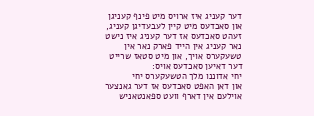דער קעניג איז ארויס מיט פינף קעניגן און סאכדעס מיט קיין לעבעדיגן קעניג, זעהט סאכדעס אז דער קעניג איז נישט נאר קעניג אין הייד פארק נאר אין טשעקערס אויך, און מיט סטאז שרייט דער דאיען סאכדעס אויס:
יחי אדוננו מלך הטשעקערס יחי
און דאן האפט סאכדעס אז דער גאנצער אוילעם אין דארף וועט ספאנטאניש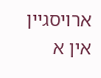ארויסגיין אין א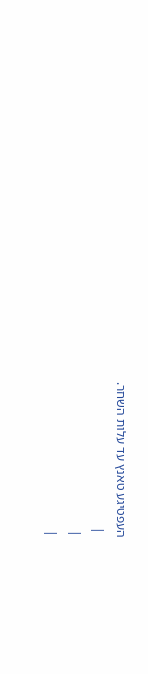העפטיגע טאנץ עד עלות השחר.
 |
|
|